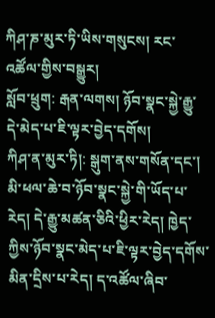ཀིཤ་ཎ་མུར་ཏི་ཡིས་གསུངས། རང་འཚོལ་གྱིས་བསྒྱུར།
སློབ་ཕྲུག: རྒན་ལགས། ཉོབ་སྣང་སྐྱེ་རྒྱུ་དེ་མེད་པ་ཇི་ལྟར་བྱེད་དགོས།
ཀིཤ་ན་མུར་ཏི།: སྒུག་ནས་གསོན་དང་། མི་ཕལ་ཆེ་བ་ཉོབ་སྣང་སྐྱེ་གི་ཡོད་པ་རེད། དེ་རྒྱུ་མཚན་ཅིའི་ཕྱིར་རེད། ཁྱེད་ཀྱིས་ཉོབ་སྣང་མེད་པ་ཇི་ལྟར་བྱེད་དགོས་མིན་དྲིས་པ་རེད། ད་འཚོལ་ཞིབ་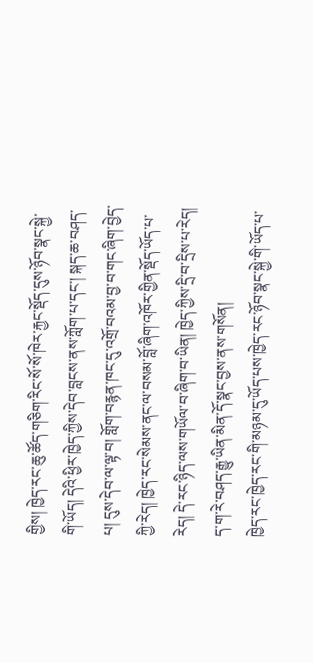གྱིས། ཁྱེད་རང་ཆུ་ཚོད་གཅིག་རིང་སོ་སོ་ཁེར་རྐྱང་སྡོད་དུས་ཉོབ་སྣང་སྐྱེ་གི་ཡོད། དེའི་ཕྱིར་ཁྱེད་ཀྱིས་དེབ་བླངས་ནས་ཀློག་པ་དང་། སྐད་ཆ་བཤད་པ། དུས་དེབ་ལ་ལྟ་བ། གློག་བརྙན་ཁང་དུ་འགྲོ་བའམ་བྱ་བ་གང་ཞིག་བྱེད་ཀྱི་རེད། ཁྱེད་རང་སེམས་ནང་ལ་བསམ་བློ་ཞིག་འཁོར་གྱིན་སྡོད་ཡོད་པ་རེད། དེ་རང་ཉིད་ལས་གཡོལ་བ་ཞིག་བ་ཡིན། ཁྱེད་ཀྱིས་དྲི་བ་དྲིས་པ་རེད། ད་ག་རེ་བཤད་རྒྱུ་ཡིན་མིན་དོ་སྣང་བྱས་ནས་གསོན།
ཁྱེད་རང་ཁྱེད་རང་གི་མཉམ་དུ་ཡོད་པས་ཁྱེད་རང་ཉོབ་སྣང་སྐྱེ་གི་ཡོད་པ་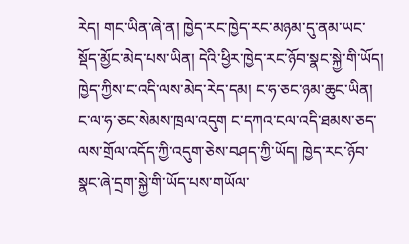རེད། གང་ཡིན་ཞེ་ན། ཁྱེད་རང་ཁྱེད་རང་མཉམ་དུ་ནམ་ཡང་སྡོད་མྱོང་མེད་པས་ཡིན། དེའི་ཕྱིར་ཁྱེད་རང་ཉོབ་སྣང་སྐྱེ་གི་ཡོད། ཁྱེད་ཀྱིས་ང་འདི་ལས་མེད་རེད་དམ། ང་ཧ་ཅང་ཉམ་ཆུང་ཡིན། ང་ལ་ཧ་ཅང་སེམས་ཁྲལ་འདུག ང་དཀའ་ངལ་འདི་ཐམས་ཅད་ལས་གྲོལ་འདོད་ཀྱི་འདུག་ཅེས་བཤད་ཀྱི་ཡོད། ཁྱེད་རང་ཉོབ་སྣང་ཞེ་དྲག་སྐྱེ་གི་ཡོད་པས་གཡོལ་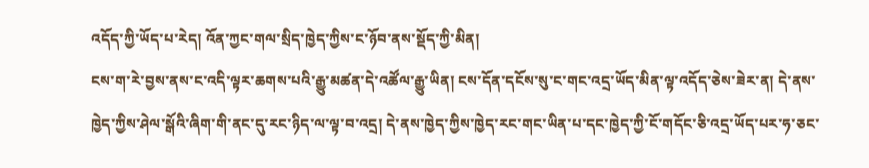འདོད་ཀྱི་ཡོད་པ་རེད། འོན་ཀྱང་གལ་སྲིད་ཁྱེད་ཀྱིས་ང་ཉོབ་ནས་སྡོད་ཀྱི་མིན།
ངས་ག་རེ་བྱས་ནས་ང་འདི་ལྟར་ཆགས་པའི་རྒྱུ་མཚན་དེ་འཚོལ་རྒྱུ་ཡིན། ངས་དོན་དངོས་སུ་ང་གང་འདྲ་ཡོད་མིན་ལྟ་འདོད་ཅེས་ཟེར་ན། དེ་ནས་ཁྱེད་ཀྱིས་ཤེལ་སྒོའི་ཞིག་གི་ནང་དུ་རང་ཉིད་ལ་ལྟ་བ་འདྲ། དེ་ནས་ཁྱེད་ཀྱིས་ཁྱེད་རང་གང་ཡིན་པ་དང་ཁྱེད་ཀྱི་ངོ་གདོང་ཅི་འདྲ་ཡོད་པར་ཧ་ཅང་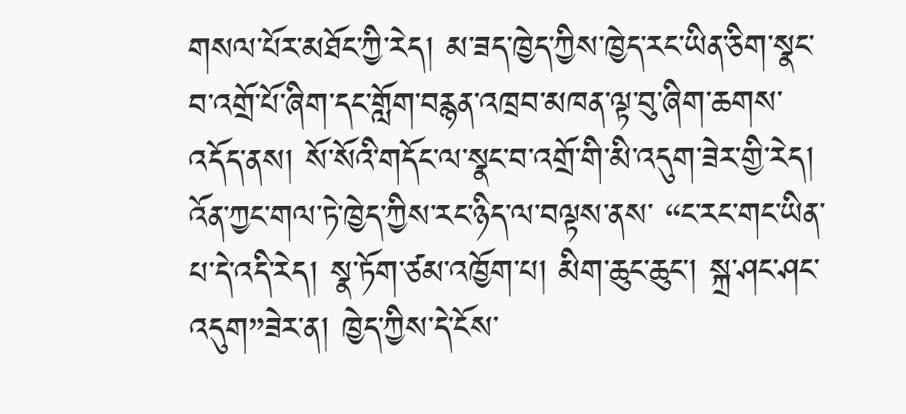གསལ་པོར་མཐོང་ཀྱི་རེད། མ་ཟད་ཁྱེད་ཀྱིས་ཁྱེད་རང་ཡིན་ཅིག་སྣང་བ་འགྲོ་པོ་ཞིག་དང་གློག་བརྙན་འཁྲབ་མཁན་ལྟ་བུ་ཞིག་ཆགས་འདོད་ནས། སོ་སོའི་གདོང་ལ་སྣང་བ་འགྲོ་གི་མི་འདུག་ཟེར་གྱི་རེད།
འོན་ཀྱང་གལ་ཏེ་ཁྱེད་ཀྱིས་རང་ཉིད་ལ་བལྟས་ནས་ “ང་རང་གང་ཡིན་པ་དེ་འདི་རེད། སྣ་ཏོག་ཙམ་འཁྱོག་པ། མིག་ཆུང་ཆུང་། སྐྲ་ཤང་ཤང་འདུག”ཟེར་ན། ཁྱེད་ཀྱིས་དེ་ངོས་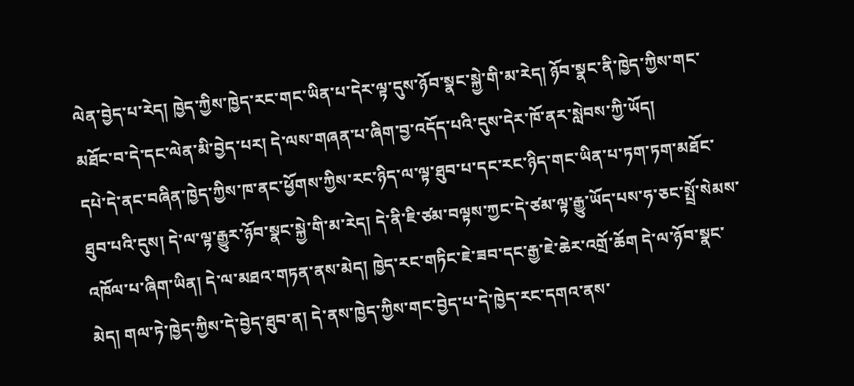ལེན་བྱེད་པ་རེད། ཁྱེད་ཀྱིས་ཁྱེད་རང་གང་ཡིན་པ་དེར་ལྟ་དུས་ཉོབ་སྣང་སྐྱེ་གི་མ་རེད། ཉོབ་སྣང་ནི་ཁྱེད་ཀྱིས་གང་མཐོང་བ་དེ་དང་ལེན་མི་བྱེད་པར། དེ་ལས་གཞན་པ་ཞིག་བྱ་འདོད་པའི་དུས་དེར་ཁོ་ནར་སླེབས་ཀྱི་ཡོད།
དཔེ་དེ་ནང་བཞིན་ཁྱེད་ཀྱིས་ཁ་ནང་ཕྱོགས་ཀྱིས་རང་ཉིད་ལ་ལྟ་ཐུབ་པ་དང་རང་ཉིད་གང་ཡིན་པ་ཏག་ཏག་མཐོང་ཐུབ་པའི་དུས། དེ་ལ་ལྟ་རྒྱུར་ཉོབ་སྣང་སྐྱེ་གི་མ་རེད། དེ་ནི་ཇི་ཙམ་བལྟས་ཀྱང་དེ་ཙམ་ལྟ་རྒྱུ་ཡོད་པས་ཧ་ཅང་སྤྲོ་སེམས་འཁོལ་པ་ཞིག་ཡིན། དེ་ལ་མཐའ་གཏན་ནས་མེད། ཁྱེད་རང་གཏིང་ཇེ་ཟབ་དང་རྒྱ་ཇེ་ཆེར་འགྲོ་ཆོག དེ་ལ་ཉོབ་སྣང་མེད། གལ་ཏེ་ཁྱེད་ཀྱིས་དེ་བྱེད་ཐུབ་ན། དེ་ནས་ཁྱེད་ཀྱིས་གང་བྱེད་པ་དེ་ཁྱེད་རང་དགའ་ནས་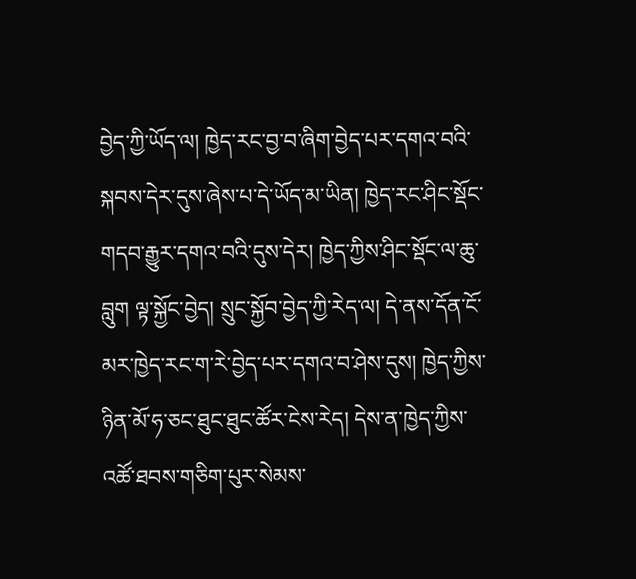བྱེད་ཀྱི་ཡོད་ལ། ཁྱེད་རང་བྱ་བ་ཞིག་བྱེད་པར་དགའ་བའི་སྐབས་དེར་དུས་ཞེས་པ་དེ་ཡོད་མ་ཡིན། ཁྱེད་རང་ཤིང་སྡོང་གདབ་རྒྱུར་དགའ་བའི་དུས་དེར། ཁྱེད་ཀྱིས་ཤིང་སྡོང་ལ་ཆུ་བླུག ལྟ་སྐྱོང་བྱེད། སྲུང་སྐྱོབ་བྱེད་ཀྱི་རེད་ལ། དེ་ནས་དོན་ངོ་མར་ཁྱེད་རང་ག་རེ་བྱེད་པར་དགའ་བ་ཤེས་དུས། ཁྱེད་ཀྱིས་ཉིན་མོ་ཧ་ཅང་ཐུང་ཐུང་ཚོར་ངེས་རེད། དེས་ན་ཁྱེད་ཀྱིས་འཚོ་ཐབས་གཅིག་པུར་སེམས་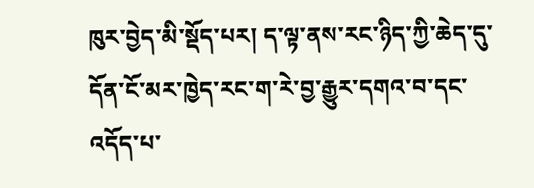ཁུར་བྱེད་མི་སྡོད་པར། ད་ལྟ་ནས་རང་ཉིད་ཀྱི་ཆེད་དུ་དོན་ངོ་མར་ཁྱེད་རང་ག་རེ་བྱ་རྒྱུར་དགའ་བ་དང་འདོད་པ་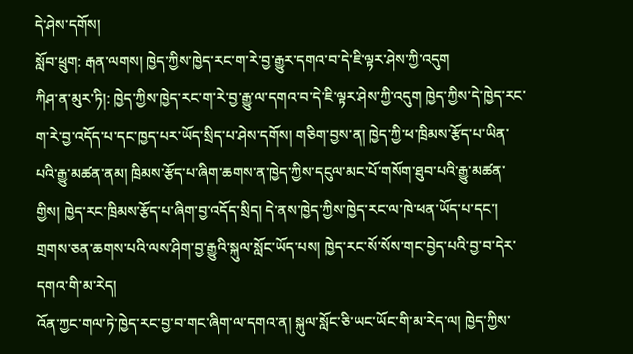དེ་ཤེས་དགོས།
སློབ་ཕྲུག: རྒན་ལགས། ཁྱེད་ཀྱིས་ཁྱེད་རང་ག་རེ་བྱ་རྒྱུར་དགའ་བ་དེ་ཇི་ལྟར་ཤེས་ཀྱི་འདུག
ཀིཤ་ན་མུར་ཏི།: ཁྱེད་ཀྱིས་ཁྱེད་རང་ག་རེ་བྱ་རྒྱུ་ལ་དགའ་བ་དེ་ཇི་ལྟར་ཤེས་ཀྱི་འདུག ཁྱེད་ཀྱིས་དེ་ཁྱེད་རང་ག་རེ་བྱ་འདོད་པ་དང་ཁྱད་པར་ཡོད་སྲིད་པ་ཤེས་དགོས། གཅིག་བྱས་ན། ཁྱེད་ཀྱི་ཕ་ཁྲིམས་རྩོད་པ་ཡིན་པའི་རྒྱུ་མཚན་ནམ། ཁྲིམས་རྩོད་པ་ཞིག་ཆགས་ན་ཁྱེད་ཀྱིས་དངུལ་མང་པོ་གསོག་ཐུབ་པའི་རྒྱུ་མཚན་གྱིས། ཁྱེད་རང་ཁྲིམས་རྩོད་པ་ཞིག་བྱ་འདོད་སྲིད། དེ་ནས་ཁྱེད་ཀྱིས་ཁྱེད་རང་ལ་ཁེ་ཕན་ཡོད་པ་དང་། གྲགས་ཅན་ཆགས་པའི་ལས་ཤིག་བྱ་རྒྱུའི་སྐུལ་སློང་ཡོད་པས། ཁྱེད་རང་སོ་སོས་གང་བྱེད་པའི་བྱ་བ་དེར་དགའ་གི་མ་རེད།
འོན་ཀྱང་གལ་ཏེ་ཁྱེད་རང་བྱ་བ་གང་ཞིག་ལ་དགའ་ན། སྐུལ་སློང་ཅི་ཡང་ཡོང་གི་མ་རེད་ལ། ཁྱེད་ཀྱིས་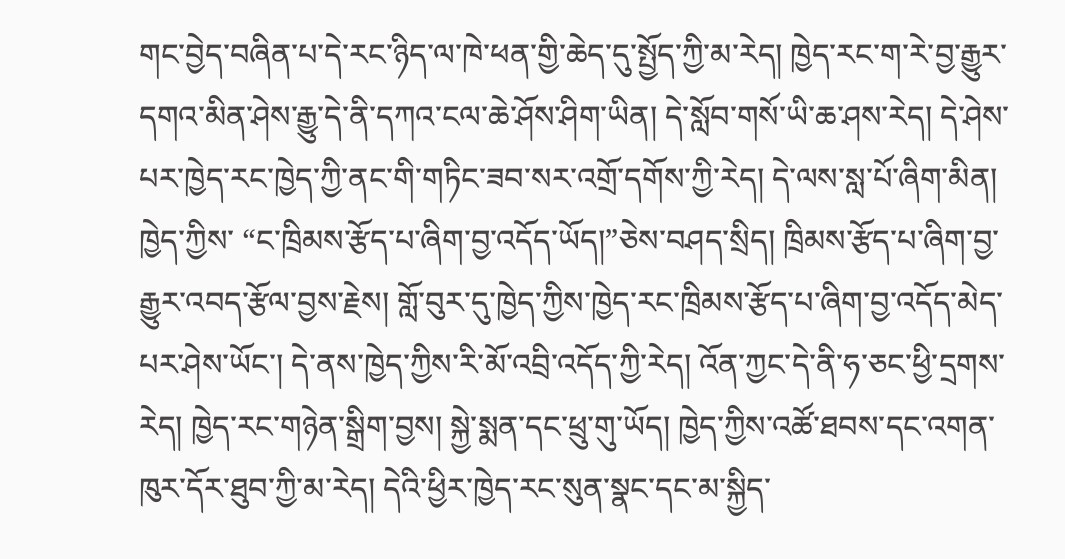གང་བྱེད་བཞིན་པ་དེ་རང་ཉིད་ལ་ཁེ་ཕན་གྱི་ཆེད་དུ་སྤྱོད་ཀྱི་མ་རེད། ཁྱེད་རང་ག་རེ་བྱ་རྒྱུར་དགའ་མིན་ཤེས་རྒྱུ་དེ་ནི་དཀའ་ངལ་ཆེ་ཤོས་ཤིག་ཡིན། དེ་སློབ་གསོ་ཡི་ཆ་ཤས་རེད། དེ་ཤེས་པར་ཁྱེད་རང་ཁྱེད་ཀྱི་ནང་གི་གཏིང་ཟབ་སར་འགྲོ་དགོས་ཀྱི་རེད། དེ་ལས་སླ་པོ་ཞིག་མིན།
ཁྱེད་ཀྱིས་ “ང་ཁྲིམས་རྩོད་པ་ཞིག་བྱ་འདོད་ཡོད།”ཅེས་བཤད་སྲིད། ཁྲིམས་རྩོད་པ་ཞིག་བྱ་རྒྱུར་འབད་རྩོལ་བྱས་རྗེས། གློ་བུར་དུ་ཁྱེད་ཀྱིས་ཁྱེད་རང་ཁྲིམས་རྩོད་པ་ཞིག་བྱ་འདོད་མེད་པར་ཤེས་ཡོང་། དེ་ནས་ཁྱེད་ཀྱིས་རི་མོ་འབྲི་འདོད་ཀྱི་རེད། འོན་ཀྱང་དེ་ནི་ཧ་ཅང་ཕྱི་དྲགས་རེད། ཁྱེད་རང་གཉེན་སྒྲིག་བྱས། སྐྱེ་སྨན་དང་ཕྲུ་གུ་ཡོད། ཁྱེད་ཀྱིས་འཚོ་ཐབས་དང་འགན་ཁུར་དོར་ཐུབ་ཀྱི་མ་རེད། དེའི་ཕྱིར་ཁྱེད་རང་སུན་སྣང་དང་མ་སྐྱིད་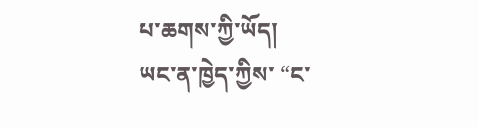པ་ཆགས་ཀྱི་ཡོད།
ཡང་ན་ཁྱེད་ཀྱིས་ “ང་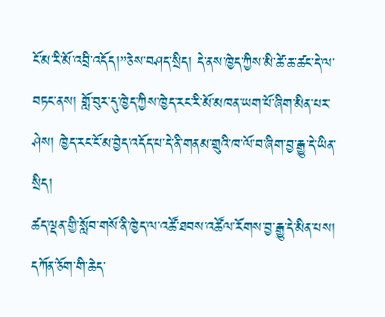ངོ་མ་རི་མོ་འབྲི་འདོད།”ཅེས་བཤད་སྲིད། དེ་ནས་ཁྱེད་ཀྱིས་མི་ཚེ་ཆ་ཚང་དེ་ལ་བཏང་ནས། གློ་བུར་དུ་ཁྱེད་ཀྱིས་ཁྱེད་རང་རི་མོ་མཁན་ཡག་པོ་ཞིག་མིན་པར་ཤེས། ཁྱེད་རང་ངོ་མ་བྱེད་འདོད་པ་དེ་ནི་གནམ་གྲུའི་ཁ་ལོ་བ་ཞིག་བྱ་རྒྱུ་དེ་ཡིན་སྲིད།
ཚད་ལྡན་གྱི་སློབ་གསོ་ནི་ཁྱེད་ལ་འཚོ་ཐབས་འཚོལ་རོགས་བྱ་རྒྱུ་དེ་མིན་པས། དཀོན་ཅོག་གི་ཆེད་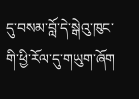དུ་བསམ་བློ་དེ་སྒེའུ་ཁུང་གི་ཕྱི་རོལ་དུ་གཡུག་ཞོག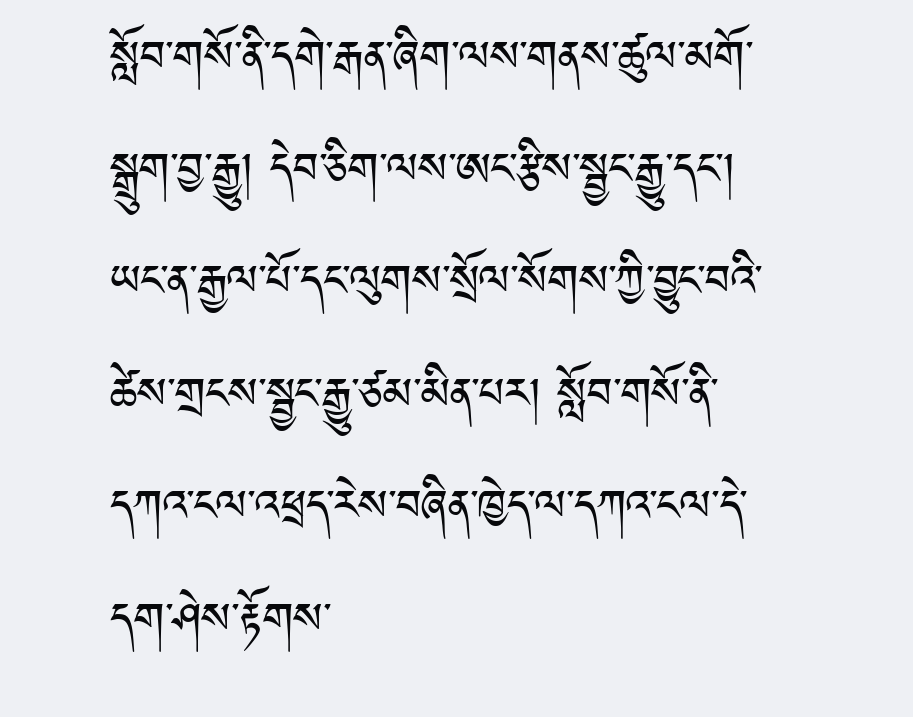སློབ་གསོ་ནི་དགེ་རྒན་ཞིག་ལས་གནས་ཚུལ་མགོ་སྒྲུག་བྱ་རྒྱུ། དེབ་ཅིག་ལས་ཨང་རྩིས་སྦྱང་རྒྱུ་དང་། ཡང་ན་རྒྱལ་པོ་དང་ལུགས་སྲོལ་སོགས་ཀྱི་བྱུང་བའི་ཚེས་གྲངས་སྦྱང་རྒྱུ་ཙམ་མིན་པར། སློབ་གསོ་ནི་དཀའ་ངལ་འཕྲད་རེས་བཞིན་ཁྱེད་ལ་དཀའ་ངལ་དེ་དག་ཤེས་རྟོགས་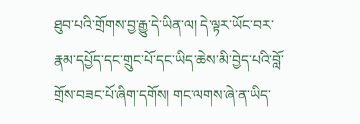ཐུབ་པའི་གྲོགས་བྱ་རྒྱུ་དེ་ཡིན་ལ། དེ་ལྟར་ཡོང་བར་རྣམ་དཔྱོད་དང་གྲུང་པོ་དང་ཡིད་ཆེས་མི་བྱེད་པའི་བློ་གྲོས་བཟང་པོ་ཞིག་དགོས། གང་ལགས་ཞེ་ན་ཡིད་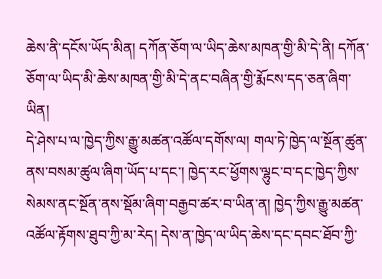ཆེས་ནི་དངོས་ཡོད་མིན། དཀོན་ཅོག་ལ་ཡིད་ཆེས་མཁན་གྱི་མི་དེ་ནི། དཀོན་ཅོག་ལ་ཡིད་མི་ཆེས་མཁན་གྱི་མི་དེ་ནང་བཞིན་གྱི་རྨོངས་དད་ཅན་ཞིག་ཡིན།
དེ་ཤེས་པ་ལ་ཁྱེད་ཀྱིས་རྒྱུ་མཚན་འཚོལ་དགོས་ལ། གལ་ཏེ་ཁྱེད་ལ་སྔོན་ཚུན་ནས་བསམ་ཚུལ་ཞིག་ཡོད་པ་དང་། ཁྱེད་རང་ཕྱོགས་ལྷུང་བ་དང་ཁྱེད་ཀྱིས་སེམས་ནང་སྔོན་ནས་སྡོམ་ཞིག་བརྒྱབ་ཚར་བ་ཡིན་ན། ཁྱེད་ཀྱིས་རྒྱུ་མཚན་འཚོལ་རྟོགས་ཐུབ་ཀྱི་མ་རེད། དེས་ན་ཁྱེད་ལ་ཡིད་ཆེས་དང་དབང་ཐོབ་ཀྱི་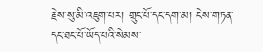རྗེས་སུ་མི་འཇུག་པར། གྲུང་པོ་དང་དག་མ། ངེས་གཏན་དང་ཐང་པོ་ཡོད་པའི་སེམས་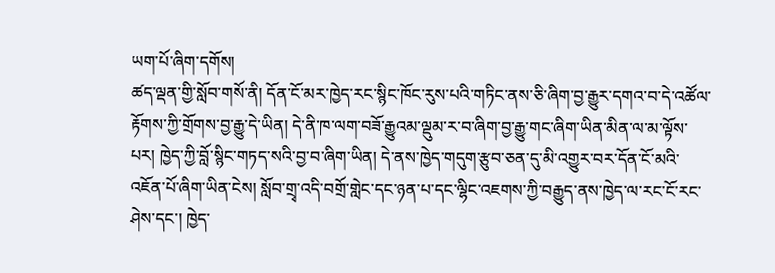ཡག་པོ་ཞིག་དགོས།
ཚད་ལྡན་གྱི་སློབ་གསོ་ནི། དོན་ངོ་མར་ཁྱེད་རང་སྙིང་ཁོང་རུས་པའི་གཏིང་ནས་ཅི་ཞིག་བྱ་རྒྱུར་དགའ་བ་དེ་འཚོལ་རྟོགས་ཀྱི་གྲོགས་བྱ་རྒྱུ་དེ་ཡིན། དེ་ནི་ཁ་ལག་བཟོ་རྒྱུའམ་ལྡུམ་ར་བ་ཞིག་བྱ་རྒྱུ་གང་ཞིག་ཡིན་མིན་ལ་མ་ལྟོས་པར། ཁྱེད་ཀྱི་བློ་སྙིང་གཏད་སའི་བྱ་བ་ཞིག་ཡིན། དེ་ནས་ཁྱེད་གདུག་རྩུབ་ཅན་དུ་མི་འགྱུར་བར་དོན་ངོ་མའི་འཇོན་པོ་ཞིག་ཡིན་ངེས། སློབ་གྲྭ་འདི་བགྲོ་གླེང་དང་ཉན་པ་དང་ལྷིང་འཇགས་ཀྱི་བརྒྱུད་ནས་ཁྱེད་ལ་རང་ངོ་རང་ཤེས་དང་། ཁྱེད་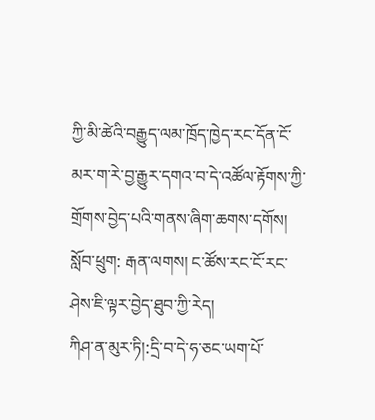ཀྱི་མི་ཚེའི་བརྒྱུད་ལམ་ཁྲོད་ཁྱེད་རང་དོན་ངོ་མར་ག་རེ་བྱ་རྒྱུར་དགའ་བ་དེ་འཚོལ་རྟོགས་ཀྱི་གྲོགས་བྱེད་པའི་གནས་ཞིག་ཆགས་དགོས།
སློབ་ཕྲུག: རྒན་ལགས། ང་ཚོས་རང་ངོ་རང་ཤེས་ཇི་ལྟར་བྱེད་ཐུབ་ཀྱི་རེད།
ཀིཤ་ན་མུར་ཏི།:དྲི་བ་དེ་ཧ་ཅང་ཡག་པོ་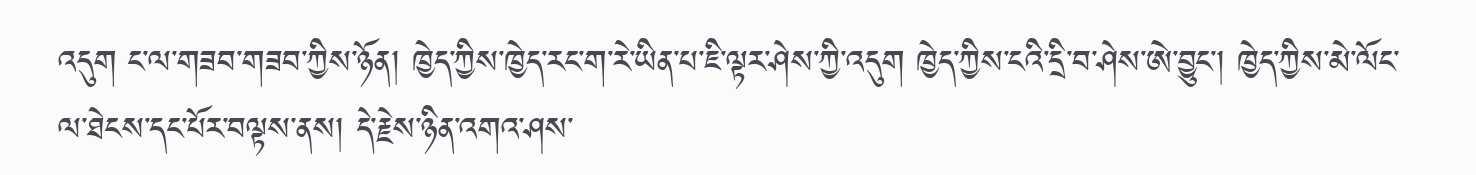འདུག ང་ལ་གཟབ་གཟབ་ཀྱིས་ཉོན། ཁྱེད་ཀྱིས་ཁྱེད་རང་ག་རེ་ཡིན་པ་ཇི་ལྟར་ཤེས་ཀྱི་འདུག ཁྱེད་ཀྱིས་ངའི་དྲི་བ་ཤེས་ཨེ་བྱུང་། ཁྱེད་ཀྱིས་མེ་ལོང་ལ་ཐེངས་དང་པོར་བལྟས་ནས། དེ་རྗེས་ཉིན་འགའ་ཤས་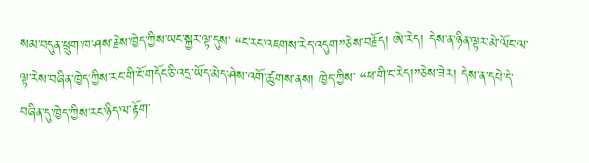སམ་བདུན་ཕྲུག་ཁ་ཤས་རྗེས་ཁྱེད་ཀྱིས་ཡང་སྐྱར་ལྟ་དུས་ “ང་རང་འཇགས་རེད་འདུག”ཅེས་བརྗོད། ཨེ་རེད། དེས་ན་ཉིན་ལྟར་མེ་ལོང་ལ་ལྟ་རེས་བཞིན་ཁྱེད་ཀྱིས་རང་གི་ངོ་གདོང་ཅི་འདྲ་ཡོད་མེད་ཤེས་འགོ་ཚུགས་ནས། ཁྱེད་ཀྱིས་ “ཕ་གི་ང་རེད།”ཅེས་ཟེར། དེས་ན་དཔེ་དེ་བཞིན་དུ་ཁྱེད་ཀྱིས་རང་ཉིད་ལ་རྟོག་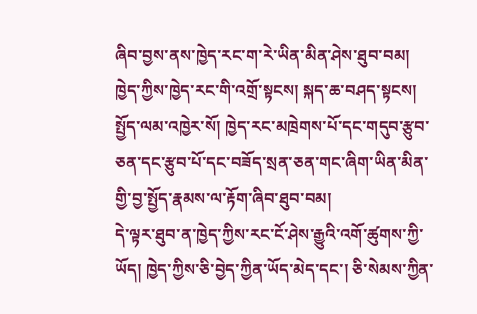ཞིབ་བྱས་ནས་ཁྱེད་རང་ག་རེ་ཡིན་མིན་ཤེས་ཐུབ་བམ།
ཁྱེད་ཀྱིས་ཁྱེད་རང་གི་འགྲོ་སྟངས། སྐད་ཆ་བཤད་སྟངས། སྤྱོད་ལམ་འཁྱེར་སོ། ཁྱེད་རང་མཁྲེགས་པོ་དང་གདུབ་རྩུབ་ཅན་དང་རྩུབ་པོ་དང་བཟོད་སྲན་ཅན་གང་ཞིག་ཡིན་མིན་གྱི་བྱ་སྤྱོད་རྣམས་ལ་རྟོག་ཞིབ་ཐུབ་བམ།
དེ་ལྟར་ཐུབ་ན་ཁྱེད་ཀྱིས་རང་ངོ་ཤེས་རྒྱུའི་འགོ་ཚུགས་ཀྱི་ཡོད། ཁྱེད་ཀྱིས་ཅི་བྱེད་ཀྱིན་ཡོད་མེད་དང་། ཅི་སེམས་ཀྱིན་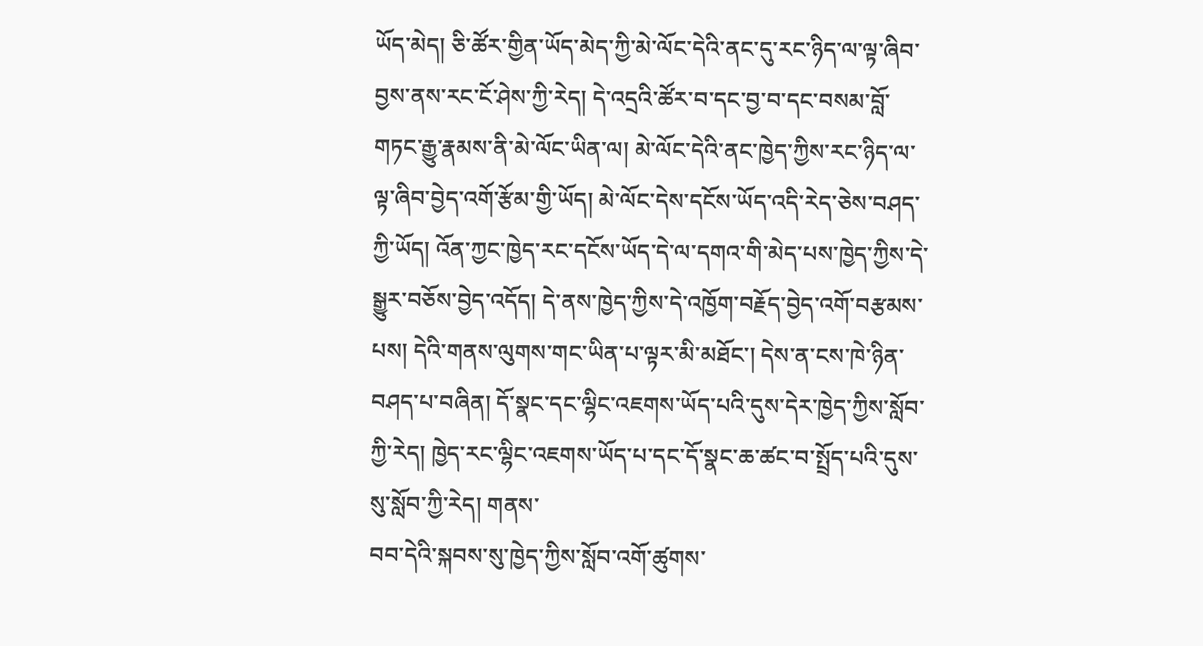ཡོད་མེད། ཅི་ཚོར་གྱིན་ཡོད་མེད་ཀྱི་མེ་ལོང་དེའི་ནང་དུ་རང་ཉིད་ལ་ལྟ་ཞིབ་བྱས་ནས་རང་ངོ་ཤེས་ཀྱི་རེད། དེ་འདྲའི་ཚོར་བ་དང་བྱ་བ་དང་བསམ་བློ་གཏང་རྒྱུ་རྣམས་ནི་མེ་ལོང་ཡིན་ལ། མེ་ལོང་དེའི་ནང་ཁྱེད་ཀྱིས་རང་ཉིད་ལ་ལྟ་ཞིབ་བྱེད་འགོ་རྩོམ་གྱི་ཡོད། མེ་ལོང་དེས་དངོས་ཡོད་འདི་རེད་ཅེས་བཤད་ཀྱི་ཡོད། འོན་ཀྱང་ཁྱེད་རང་དངོས་ཡོད་དེ་ལ་དགའ་གི་མེད་པས་ཁྱེད་ཀྱིས་དེ་སྒྱུར་བཅོས་བྱེད་འདོད། དེ་ནས་ཁྱེད་ཀྱིས་དེ་འཁྱོག་བརྗོད་བྱེད་འགོ་བརྩམས་པས། དེའི་གནས་ལུགས་གང་ཡིན་པ་ལྟར་མི་མཐོང་། དེས་ན་ངས་ཁེ་ཉིན་བཤད་པ་བཞིན། དོ་སྣང་དང་ལྷིང་འཇགས་ཡོད་པའི་དུས་དེར་ཁྱེད་ཀྱིས་སློབ་ཀྱི་རེད། ཁྱེད་རང་ལྷིང་འཇགས་ཡོད་པ་དང་དོ་སྣང་ཆ་ཚང་བ་སྤྲོད་པའི་དུས་སུ་སློབ་ཀྱི་རེད། གནས་
བབ་དེའི་སྐབས་སུ་ཁྱེད་ཀྱིས་སློབ་འགོ་ཚུགས་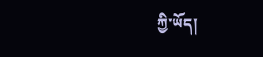ཀྱི་ཡོད།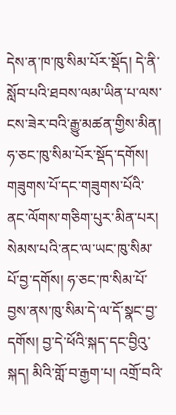དེས་ན་ཁ་ཁུ་སིམ་པོར་སྡོད། དེ་ནི་སློབ་པའི་ཐབས་ལམ་ཡིན་པ་ལས་ངས་ཟེར་བའི་རྒྱུ་མཚན་གྱིས་མིན། ཧ་ཅང་ཁུ་སིམ་པོར་སྡོད་དགོས། གཟུགས་པོ་དང་གཟུགས་པོའི་ནང་ལོགས་གཅིག་པུར་མིན་པར། སེམས་པའི་ནང་ལ་ཡང་ཁུ་སིམ་པོ་བྱ་དགོས། ཧ་ཅང་ཁ་སིམ་པོ་བྱས་ནས་ཁུ་སིམ་དེ་ལ་དོ་སྣང་བྱ་དགོས། བྱ་དེ་ཕོའི་སྐད་དང་བྱིའུ་སྐད། མིའི་གློ་བ་རྒྱག་པ། འགྲོ་བའི་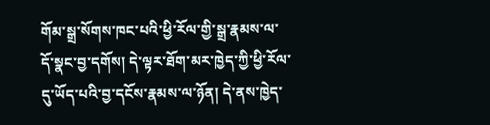གོམ་སྒྲ་སོགས་ཁང་པའི་ཕྱི་རོལ་གྱི་སྒྲ་རྣམས་ལ་དོ་སྣང་བྱ་དགོས། དེ་ལྟར་ཐོག་མར་ཁྱེད་ཀྱི་ཕྱི་རོལ་དུ་ཡོད་པའི་བྱ་དངོས་རྣམས་ལ་ཉོན། དེ་ནས་ཁྱེད་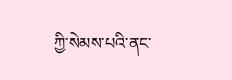ཀྱི་སེམས་པའི་ནང་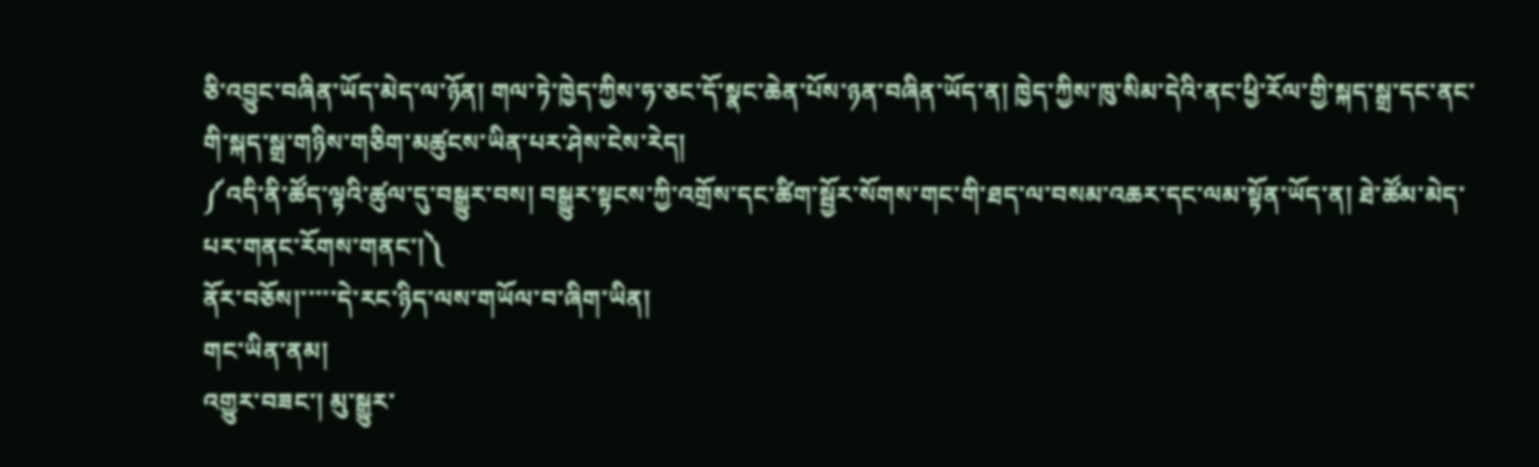ཅི་འབྱུང་བཞིན་ཡོད་མེད་ལ་ཉོན། གལ་ཏེ་ཁྱེད་ཀྱིས་ཧ་ཅང་དོ་སྣང་ཆེན་པོས་ཉན་བཞིན་ཡོད་ན། ཁྱེད་ཀྱིས་ཁུ་སིམ་དེའི་ནང་ཕྱི་རོལ་གྱི་སྐད་སྒྲ་དང་ནང་གི་སྐད་སྒྲ་གཉིས་གཅིག་མཚུངས་ཡིན་པར་ཤེས་ངེས་རེད།
༼འདི་ནི་ཚོད་ལྟའི་ཚུལ་དུ་བསྒྱུར་བས། བསྒྱུར་སྟངས་ཀྱི་འགྲོས་དང་ཚིག་སྦྱོར་སོགས་གང་གི་ཐད་ལ་བསམ་འཆར་དང་ལམ་སྟོན་ཡོད་ན། ཐེ་ཚོམ་མེད་པར་གནང་རོགས་གནང་།༽
ནོར་བཅོས།་་་་་དེ་རང་ཉིད་ལས་གཡོལ་བ་ཞིག་ཡིན།
གང་ཡིན་ནམ།
འགྱུར་བཟང་། མུ་སྒྱུར་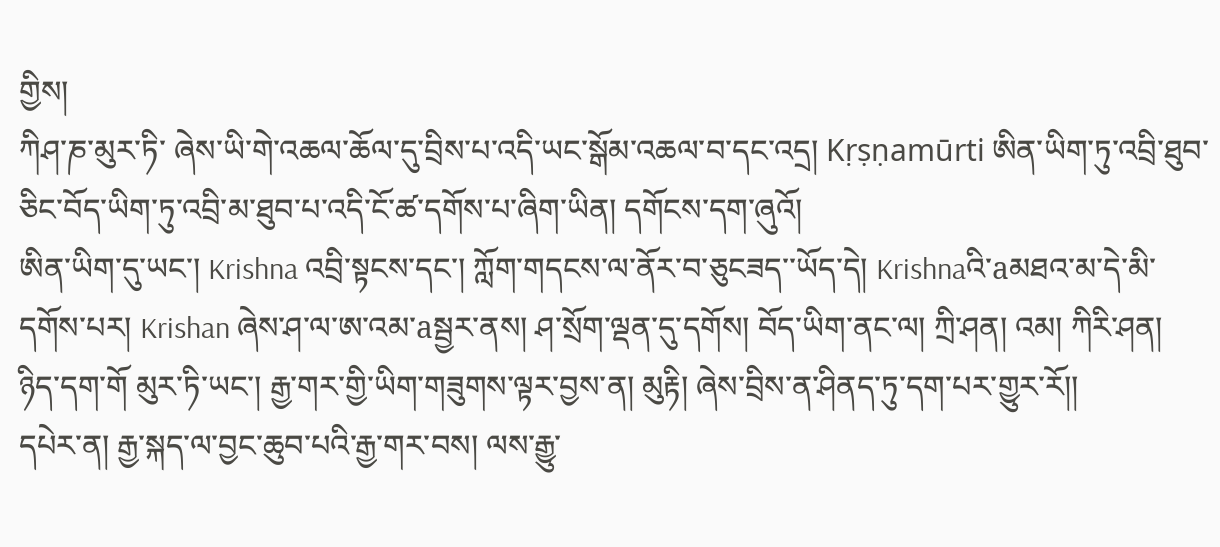གྱིས།
ཀིཤ་ཎ་མུར་ཏི་ ཞེས་ཡི་གེ་འཆལ་ཆོལ་དུ་བྲིས་པ་འདི་ཡང་སྒོམ་འཆལ་བ་དང་འདྲ། Kṛṣṇamūrti ཨིན་ཡིག་ཏུ་འབྲི་ཐུབ་ཅིང་བོད་ཡིག་ཏུ་འབྲི་མ་ཐུབ་པ་འདི་ངོ་ཚ་དགོས་པ་ཞིག་ཡིན། དགོངས་དག་ཞུའོ།
ཨིན་ཡིག་དུ་ཡང་། Krishna འབྲི་སྟངས་དང་། ཀློག་གདངས་ལ་ནོར་བ་ཅུངཟད་་ཡོད་དེ། Krishnaའི་aམཐའ་མ་དེ་མི་དགོས་པར། Krishan ཞེས་ཤ་ལ་ཨ་འམ་aསྦྱར་ནས། ཤ་སྲོག་ལྡན་དུ་དགོས། བོད་ཡིག་ནང་ལ། ཀྲི་ཤན། འམ། ཀིརི་ཤན། ཉིད་དག་གོ མུར་ཏི་ཡང་། རྒྱ་གར་གྱི་ཡིག་གཟུགས་ལྟར་བྱས་ན། མུརྟི། ཞེས་བྲིས་ན་ཤིནད་ཏུ་དག་པར་གྱུར་རོ།།
དཔེར་ན། རྒྱ་སྐད་ལ་བྱང་ཆུབ་པའི་རྒྱ་གར་བས། ལས་རྒྱུ་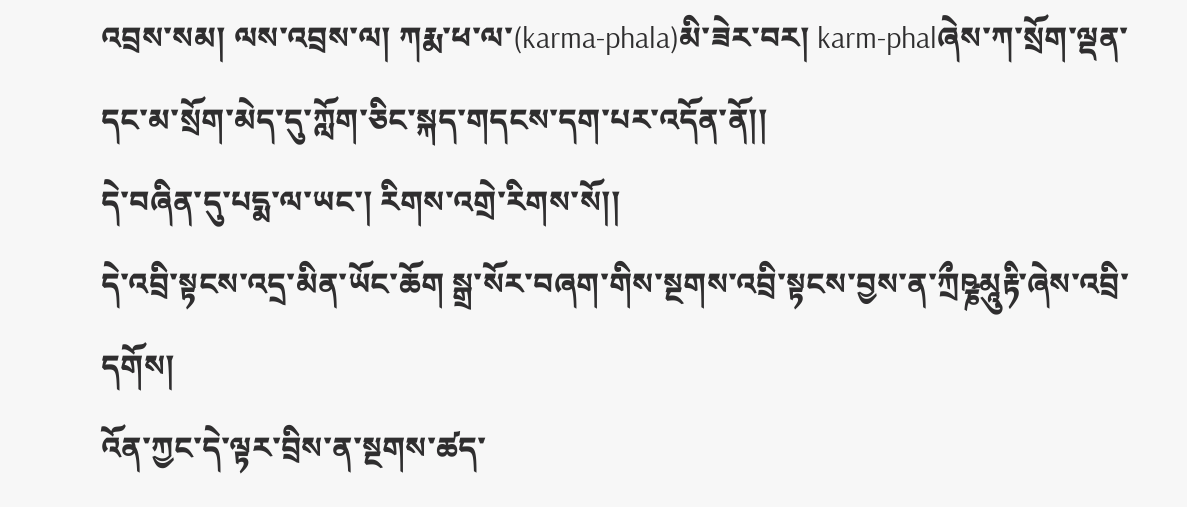འབྲས་སམ། ལས་འབྲས་ལ། ཀརྨ་ཕ་ལ་(karma-phala)མི་ཟེར་བར། karm-phalཞེས་ཀ་སྲོག་ལྡན་དང་མ་སྲོག་མེད་དུ་ཀློག་ཅིང་སྐད་གདངས་དག་པར་འདོན་ནོ།།
དེ་བཞིན་དུ་པདྨ་ལ་ཡང་། རིགས་འགྲེ་རིགས་སོ།།
དེ་འབྲི་སྟངས་འདྲ་མིན་ཡོང་ཆོག སྒྲ་སོར་བཞག་གིས་སྔགས་འབྲི་སྟངས་བྱས་ན་ཀྲྀཥྞམཱུརྟི་ཞེས་འབྲི་དགོས།
འོན་ཀྱང་དེ་ལྟར་བྲིས་ན་སྔགས་ཚད་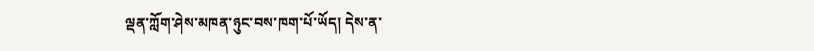ལྡན་ཀློག་ཤེས་མཁན་ཉུང་བས་ཁག་པོ་ཡོད། དེས་ན་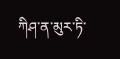ཀིཤ་ན་མུར་ཏི་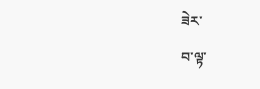ཟེར་
བ་ལྟ་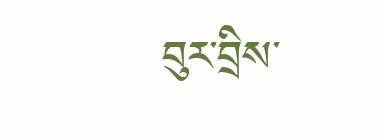བུར་བྲིས་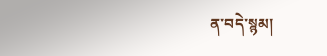ན་བདེ་སྙམ།